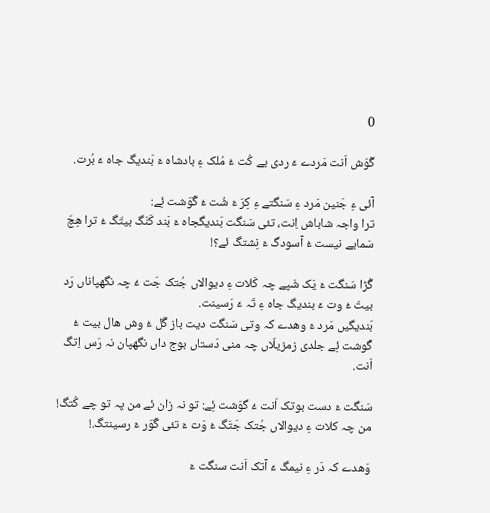0

گْوَش اَنت مَردے ءَ ردی یے کُت ءُ مُلک ءِ بادشاه ءَ بَندیگ جاہ ءَ بُرت.

آئی ءِ جَنین مَرد ءِ سَنگتے ءِ کِرّ ءَ شُت ءُ گْوَشت ئِے:
ترا واجہ شاباش اِنت، تئی سَنگت بَندیگجاہ ءَ بَند کَنَگ بیتّگ ءُ ترا هِچّ سَمایے نیست ءُ آسودگ ءَ نِشتگ ئے؟!

گُڑا سَنگت ءَ یَک شَپے چہ کَلات ءِ دیوالاں جُتک جَت ءُ چہ نگهپاناں رَد بیتّ ءُ وت ءَ بندیگ جاہ ءِ تَہ ءَ رَسینت.
بَندیگیں مَرد ءَ وهدے کہ وتی سَنگت دیت باز گَل ءُ وش هال بیت ءُ گْوشت ئِے جلدی زمزیلّاں چہ منی دَستاں بوج داں نگهپان نہ رَس اِتگ اَنت.

سَنگت ءَ دست بوتک اَنت ءُ گوَشت ئِے: تو نہ زان ئے من پہ تو چے کُتگ! من چہ کلات ءِ دیوالاں جُتک جَتَگ ءُ وَت ءَ تئی گْوَر ءَ رسینتگ.!

وَهدے کہ دَر ءِ نیمگ ءَ آتک اَنت سنگت ءَ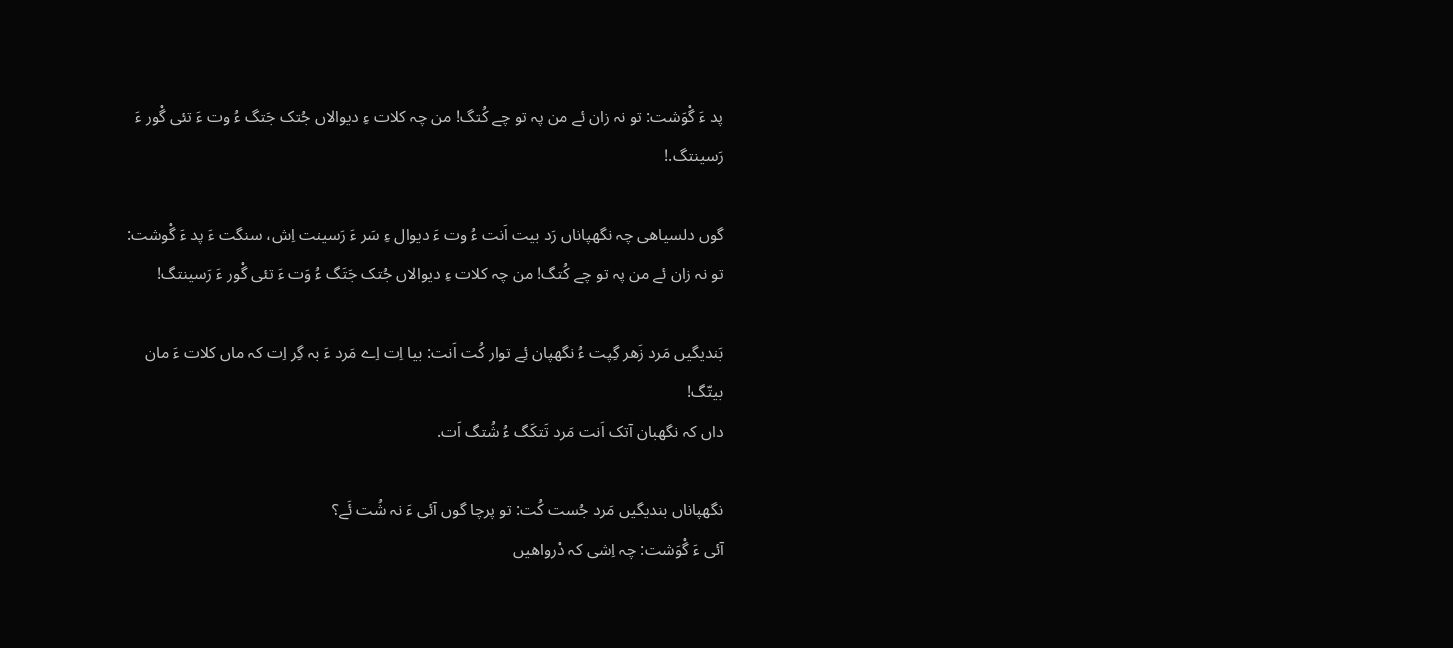پد ءَ گْوَشت: تو نہ زان ئے من پہ تو چے کُتگ! من چہ کلات ءِ دیوالاں جُتک جَتگ ءُ وت ءَ تئی گْور ءَ رَسینتگ.!

گوں دلسیاهی چہ نگهپاناں رَد بیت اَنت ءُ وت ءَ دیوال ءِ سَر ءَ رَسینت اِش، سنگت ءَ پد ءَ گْوشت: تو نہ زان ئے من پہ تو چے کُتگ! من چہ کلات ءِ دیوالاں جُتک جَتَگ ءُ وَت ءَ تئی گْور ءَ رَسینتگ!

بَندیگیں مَرد زَهر گِپت ءُ نگهپان ئِے توار کُت اَنت: بیا اِت اِے مَرد ءَ بہ گِر اِت کہ ماں کلات ءَ مان بیتّگ!
داں کہ نگهبان آتک اَنت مَرد تَتکَگ ءُ شُتگ اَت.

نگهپاناں بندیگیں مَرد جُست کُت: تو پرچا گوں آئی ءَ نہ شُت ئَے؟
آئی ءَ گْوَشت: چہ اِشی کہ دْرواهیں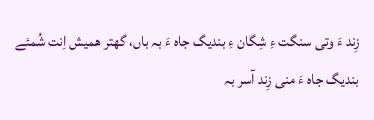زِند ءَ وتی سنگت ءِ شِگان ءِ بندیگ جاہ ءَ بہ باں، گهتر همیش اِنت شُمئے بندیگ جاہ ءَ منی زِند آسر بہ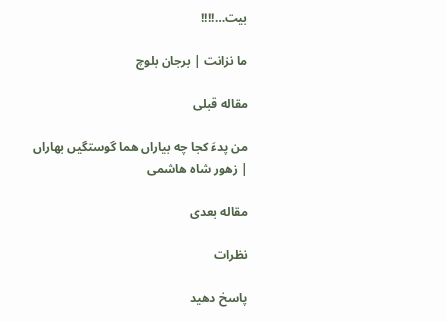بیت…!!!!

ما نزانت | برجان بلوچ

مقاله قبلی

من پدءَ کجا چه بیاراں هما گوستگیں بهاراں | زهور شاه هاشمی

مقاله بعدی

نظرات

پاسخ دهید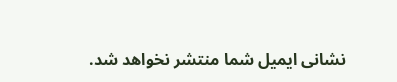نشانی ایمیل شما منتشر نخواهد شد.